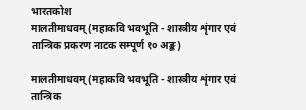भारतकोश
मालतीमाधवम् (महाकवि भवभूति - शास्त्रीय शृंगार एवं तान्त्रिक प्रकरण नाटक सम्पूर्ण १० अङ्क)

मालतीमाधवम् (महाकवि भवभूति - शास्त्रीय शृंगार एवं तान्त्रिक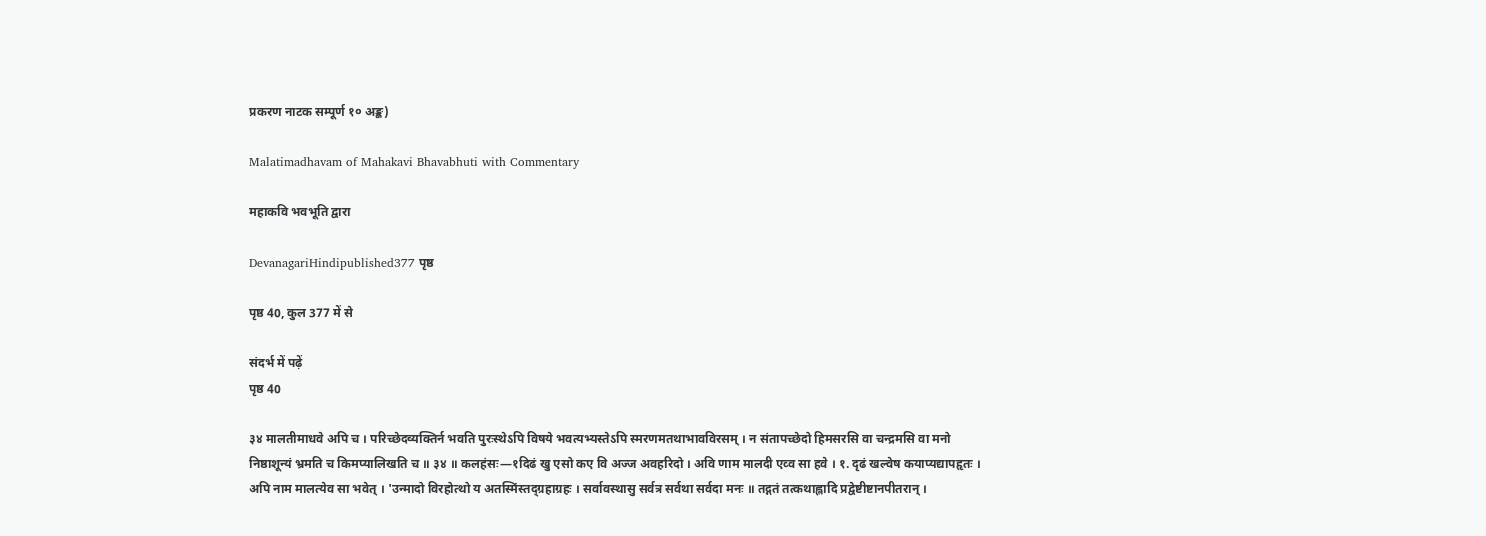प्रकरण नाटक सम्पूर्ण १० अङ्क)

Malatimadhavam of Mahakavi Bhavabhuti with Commentary

महाकवि भवभूति द्वारा

DevanagariHindipublished377 पृष्ठ

पृष्ठ 40, कुल 377 में से

संदर्भ में पढ़ें
पृष्ठ 40

३४ मालतीमाधवे अपि च । परिच्छेदव्यक्तिर्न भवति पुरःस्थेऽपि विषये भवत्यभ्यस्तेऽपि स्मरणमतथाभावविरसम् । न संतापच्छेदो हिमसरसि वा चन्द्रमसि वा मनो निष्ठाशून्यं भ्रमति च किमप्यालिखति च ॥ ३४ ॥ कलहंसः—१दिढं खु एसो कए वि अज्ज अवहरिदो । अवि णाम मालदी एव्व सा हवे । १. दृढं खल्वेष कयाप्यद्यापहृतः । अपि नाम मालत्येव सा भवेत् । 'उन्मादो विरहोत्थो य अतस्मिंस्तद्ग्रहाग्रहः । सर्वावस्थासु सर्वत्र सर्वथा सर्वदा मनः ॥ तद्गतं तत्कथाह्लादि प्रद्वेष्टीष्टानपीतरान् ।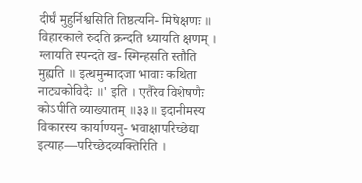दीर्घं मुहुर्निश्वसिति तिष्ठत्यनि- मिषेक्षणः ॥ विहारकाले रुदति क्रन्दति ध्यायति क्षणम् । ग्लायति स्पन्दते ख- स्मिन्हसति स्तौति मुह्यति ॥ इत्थमुन्मादजा भावाः कथिता नाट्यकोविदैः ॥' इति । एतैरेव विशेषणैः कोऽपीति व्याख्यातम् ॥३३॥ इदानीमस्य विकारस्य कार्याण्यनु- भवाक्षापरिच्छेद्या इत्याह—परिच्छेदव्यक्तिरिति ।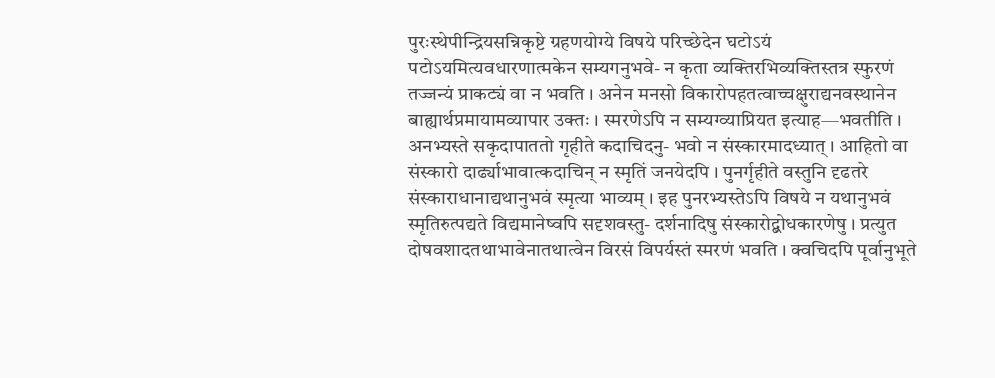पुरःस्थेपीन्द्रियसन्निकृष्टे ग्रहणयोग्ये विषये परिच्छेदेन घटोऽयं पटोऽयमित्यवधारणात्मकेन सम्यगनुभवे- न कृता व्यक्तिरभिव्यक्तिस्तत्र स्फुरणं तज्जन्यं प्राकट्यं वा न भवति । अनेन मनसो विकारोपहतत्वाच्चक्षुराद्यनवस्थानेन बाह्यार्थप्रमायामव्यापार उक्तः । स्मरणेऽपि न सम्यग्व्याप्रियत इत्याह—भवतीति । अनभ्यस्ते सकृदापाततो गृहीते कदाचिदनु- भवो न संस्कारमादध्यात् । आहितो वा संस्कारो दार्ढ्याभावात्कदाचिन् न स्मृतिं जनयेदपि । पुनर्गृहीते वस्तुनि दृढतरे संस्काराधानाद्यथानुभवं स्मृत्या भाव्यम् । इह पुनरभ्यस्तेऽपि विषये न यथानुभवं स्मृतिरुत्पद्यते विद्यमानेष्वपि सदृशवस्तु- दर्शनादिषु संस्कारोद्बोधकारणेषु । प्रत्युत दोषवशादतथाभावेनातथात्वेन विरसं विपर्यस्तं स्मरणं भवति । क्वचिदपि पूर्वानुभूते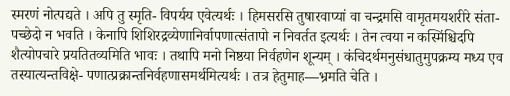स्मरणं नोत्पद्यते । अपि तु स्मृति- विपर्यय एवेत्यर्थः । हिमसरसि तुषारवाप्यां वा चन्द्रमसि वामृतमयशरीरे संता- पच्छेदो न भवति । केनापि शिशिरद्रव्येणानिर्वापणात्संतापो न निवर्तत इत्यर्थः । तेन त्वया न कस्मिंश्चिदपि शैत्योपचारे प्रयतितव्यमिति भावः । तथापि मनो निष्ठया निर्वहणेन शून्यम् । कंचिदर्थमनुसंधातुमुपक्रम्य मध्य एव तस्यात्यन्तविक्षे- पणात्प्रक्रान्तनिर्वहणासमर्थमित्यर्थः । तत्र हेतुमाह—भ्रमति चेति ।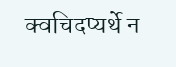क्वचिदप्यर्थे न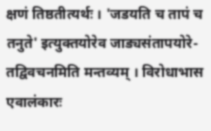क्षणं तिष्ठतीत्यर्थः । 'जडयति च तापं च तनुते' इत्युक्तयोरेव जाड्यसंतापयोरे- तद्विवचनमिति मन्तव्यम् । विरोधाभास एवालंकारः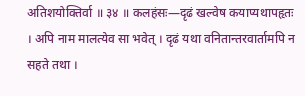अतिशयोक्तिर्वा ॥ ३४ ॥ कलहंसः—दृढं खल्वेष कयाप्यथापहृतः । अपि नाम मालत्येव सा भवेत् । दृढं यथा वनितान्तरवार्तामपि न सहते तथा ।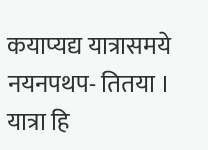कयाप्यद्य यात्रासमये नयनपथप- तितया । यात्रा हि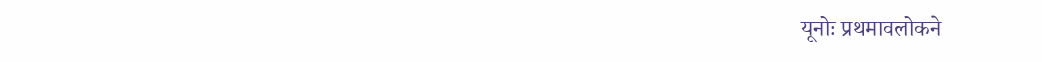यूनोः प्रथमावलोकने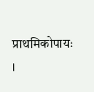प्राथमिकोपायः ।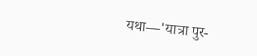यथा—'यात्रा पुर-